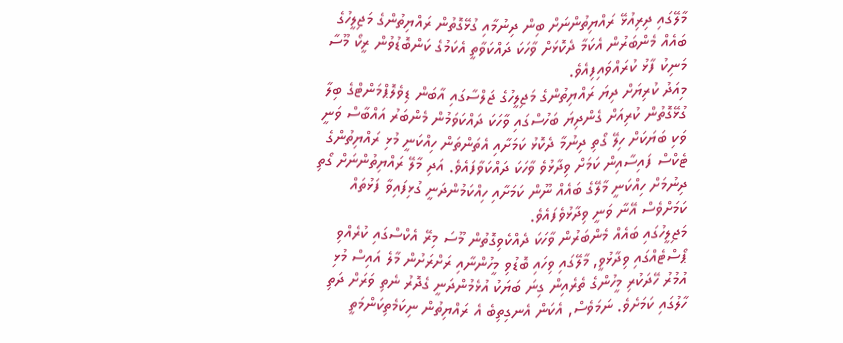މާލޭގައި ދިރިއުޅޭ ރައްޔިތުންނަށް ބިން ދިނުމާއި ގުޅޭގޮތުން ރައްޔިތުންގެ މަޖިލީހުގެ ބައެއް މެންބަރުން އެކަމާ ދެކޮޅަށް ވާހަކަ ދައްކަވާތީ އެކަމުގެ ކަންބޮޑުވުން ރީކޯ މޫސާ މަނިކު ފާޅު ކުރައްވައިފިއެވެ.
މިއަދު ކުރިޔަށް ދިޔަ ރައްޔިތުންގެ މަޖިލީހުގެ ޖަލްސާގައި އާބަން ޑިވެލޮޕްމަންޓްގެ ބިލާ ގުޅޭގޮތުން ކުރިއަށް ގެންދިޔަ ބަހުސްގައި ވާހަކަ ދައްކަވަމުން މެންބަރު އައްބާސް ވަނީ ވަކި ބަޔަކަށް ހިލޭ ގޯތި ދިނުމާ ދެކޮޅު ކަމަށާއި އެތަންތަން ހިއްކަނީ މުޅި ރައްޔިތުންގެ ޓެކްސް ފައިސާއިން ކަމަށް ވިދާޅުވެ ވާހަކަ ދައްކަވާފައެވެ. އަދި މާލޭ ރައްޔިތުންނަށް ގޯތި ދިނުމަށް ހިއްކަނީ މާލޭގެ ބައެއް ނޫން ކަމަށާއި ހިއްކަމުންދަނީ ގުޅިފައިވާ ފަޅުތައް ކަމަށްވެސް އޭނާ ވަނީ ވިދާޅުވެފައެވެ.
މަޖިލީހުގައި ބައެއް މެންބަރުން ވާހަކަ ދެއްކެވިގޮތުން މޫސަ މިރޭ އެކްސްގައި ކުރެއްވި ޕޯސްޓެއްގައި ވިދާޅުވީ, މާލޭގައި ވިހައި ބޮޑުވި މީހުންނާއި ރަށްރަށުން މާލެ އައިސް މުޅި އުމުރު ހޭދަކުރި މީހުންގެ ތެރެއިން ގިނަ ބަޔަކު އުޅެމުންދަނީ ގެދޮރު ނެތި ވަރަށް ދަތި ހާލުގައި ކަމަށެވެ. ނަމަވެސް, އެކަން އެނގިތިބެ އެ ރައްޔިތުން ނިކަމެތިކަންމަތީ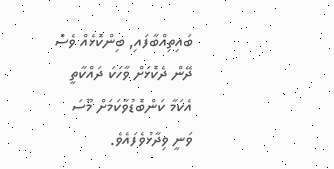ބައިތިއްބާފައި, ބިންކޮޅެއް ވެސް ދޭން ދެކޮޅަށް ވާހަކަ ދައްކާތީ އެކަމާ ކަންބޮޑުވާކަމަށް މޫސަ ވަނީ ވިދާޅުވެފައެވެ.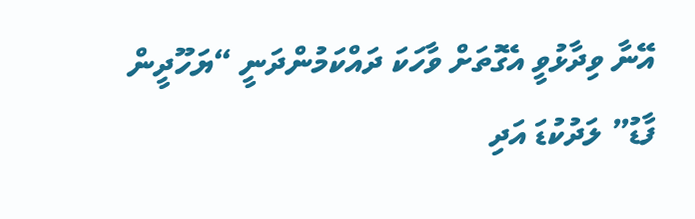އޭނާ ވިދާޅުވީ އެގޮތަށް ވާހަކަ ދައްކަމުންދަނީ “ޔަހޫދީން ފާޑު” ލަދުކުޑަ އަދި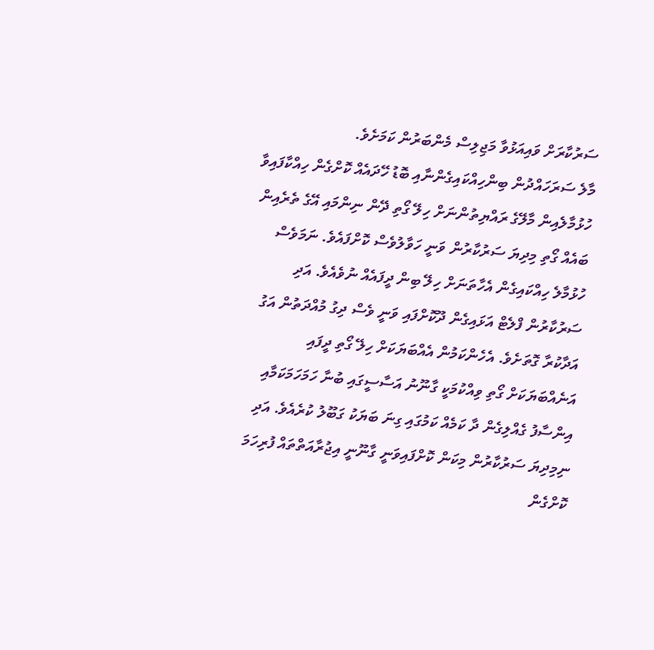ސަރުކާރަށް ވައިއަޅުވާ މަޖިލިސް މެންބަރުން ކަމަށެވެ.
މާލެ ސަރަހައްދުން ބިންހިއްކައިގެންނާއި ބޮޑު ހޭދައެއް ކޮށްގެން ހިއްކާފައިވާ ހުޅުމާލެއިން މާލޭގެ ރައްޔިތުންނަށް ހިލޭ ގޯތި ދޭން ނިންމައި އޭގެ ތެރެއިން ބައެއް ގޯތި މިދިޔަ ސަރުކާރުން ވަނީ ހަވާލުވެސް ކޮށްފައެވެ. ނަމަވެސް ހުޅުމާލެ ހިއްކައިގެން އެހާތަނަށް ހިލޭ ބިން ދީފައެއް ނުވެއެވެ. އަދި ސަރުކާރުން ފްލެޓް އަޅައިގެން ދޫކޮށްފައި ވަނީ ވެސް ދިގު މުއްދަތުން އަގު އަދާކުރާ ގޮތަށެވެ. އެހެންކަމުން އެއްބަޔަކަށް ހިލޭ ގޯތި ދީފައި އަނެއްބަޔަކަށް ގޯތި ވިއްކުމަކީ ގާނޫނު އަސާސީގައި ބުނާ ހަމަހަމަކަމާއި އިންސާފު ގެއްލިގެން ދާ ކަމެއް ކަމުގައި ގިނަ ބަޔަކު ގަބޫލު ކުރެއެވެ. އަދި ނިމިދިޔަ ސަރުކާރުން މިކަން ކޮށްފައިވަނީ ގާނޫނީ އިޖުރާއަތްތައް ފުރިހަމަ ކޮށްގެން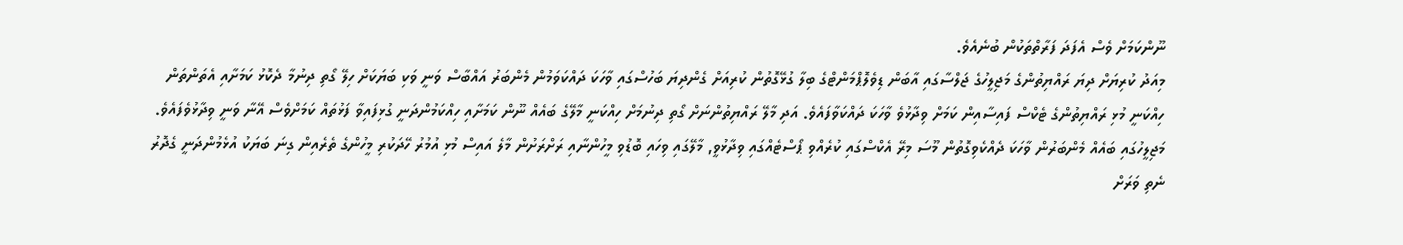ނޫންކަމަށް ވެސް އެފަދަ ފަރާތްތަކުން ބުނެއެވެ.
މިއަދު ކުރިޔަށް ދިޔަ ރައްޔިތުންގެ މަޖިލީހުގެ ޖަލްސާގައި އާބަން ޑިވެލޮޕްމަންޓްގެ ބިލާ ގުޅޭގޮތުން ކުރިއަށް ގެންދިޔަ ބަހުސްގައި ވާހަކަ ދައްކަވަމުން މެންބަރު އައްބާސް ވަނީ ވަކި ބަޔަކަށް ހިލޭ ގޯތި ދިނުމާ ދެކޮޅު ކަމަށާއި އެތަންތަން ހިއްކަނީ މުޅި ރައްޔިތުންގެ ޓެކްސް ފައިސާއިން ކަމަށް ވިދާޅުވެ ވާހަކަ ދައްކަވާފައެވެ. އަދި މާލޭ ރައްޔިތުންނަށް ގޯތި ދިނުމަށް ހިއްކަނީ މާލޭގެ ބައެއް ނޫން ކަމަށާއި ހިއްކަމުންދަނީ ގުޅިފައިވާ ފަޅުތައް ކަމަށްވެސް އޭނާ ވަނީ ވިދާޅުވެފައެވެ.
މަޖިލީހުގައި ބައެއް މެންބަރުން ވާހަކަ ދެއްކެވިގޮތުން މޫސަ މިރޭ އެކްސްގައި ކުރެއްވި ޕޯސްޓެއްގައި ވިދާޅުވީ, މާލޭގައި ވިހައި ބޮޑުވި މީހުންނާއި ރަށްރަށުން މާލެ އައިސް މުޅި އުމުރު ހޭދަކުރި މީހުންގެ ތެރެއިން ގިނަ ބަޔަކު އުޅެމުންދަނީ ގެދޮރު ނެތި ވަރަށް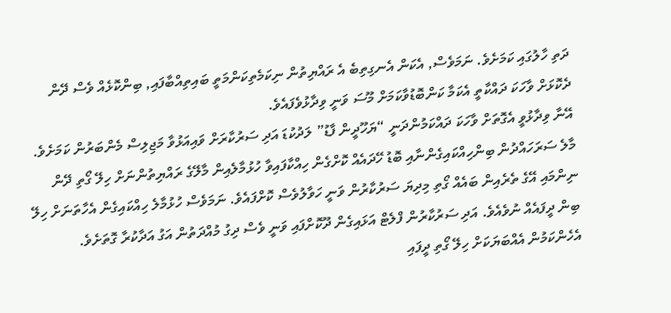ދަތި ހާލުގައި ކަމަށެވެ. ނަމަވެސް, އެކަން އެނގިތިބެ އެ ރައްޔިތުން ނިކަމެތިކަންމަތީ ބައިތިއްބާފައި, ބިންކޮޅެއް ވެސް ދޭން ދެކޮޅަށް ވާހަކަ ދައްކާތީ އެކަމާ ކަންބޮޑުވާކަމަށް މޫސަ ވަނީ ވިދާޅުވެފައެވެ.
އޭނާ ވިދާޅުވީ އެގޮތަށް ވާހަކަ ދައްކަމުންދަނީ “ޔަހޫދީން ފާޑު” ލަދުކުޑަ އަދި ސަރުކާރަށް ވައިއަޅުވާ މަޖިލިސް މެންބަރުން ކަމަށެވެ.
މާލެ ސަރަހައްދުން ބިންހިއްކައިގެންނާއި ބޮޑު ހޭދައެއް ކޮށްގެން ހިއްކާފައިވާ ހުޅުމާލެއިން މާލޭގެ ރައްޔިތުންނަށް ހިލޭ ގޯތި ދޭން ނިންމައި އޭގެ ތެރެއިން ބައެއް ގޯތި މިދިޔަ ސަރުކާރުން ވަނީ ހަވާލުވެސް ކޮށްފައެވެ. ނަމަވެސް ހުޅުމާލެ ހިއްކައިގެން އެހާތަނަށް ހިލޭ ބިން ދީފައެއް ނުވެއެވެ. އަދި ސަރުކާރުން ފްލެޓް އަޅައިގެން ދޫކޮށްފައި ވަނީ ވެސް ދިގު މުއްދަތުން އަގު އަދާކުރާ ގޮތަށެވެ. އެހެންކަމުން އެއްބަޔަކަށް ހިލޭ ގޯތި ދީފައި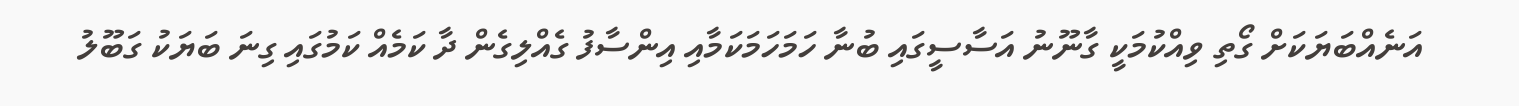އަނެއްބަޔަކަށް ގޯތި ވިއްކުމަކީ ގާނޫނު އަސާސީގައި ބުނާ ހަމަހަމަކަމާއި އިންސާފު ގެއްލިގެން ދާ ކަމެއް ކަމުގައި ގިނަ ބަޔަކު ގަބޫލު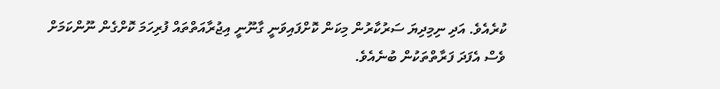ކުރެއެވެ. އަދި ނިމިދިޔަ ސަރުކާރުން މިކަން ކޮށްފައިވަނީ ގާނޫނީ އިޖުރާއަތްތައް ފުރިހަމަ ކޮށްގެން ނޫންކަމަށް ވެސް އެފަދަ ފަރާތްތަކުން ބުނެއެވެ.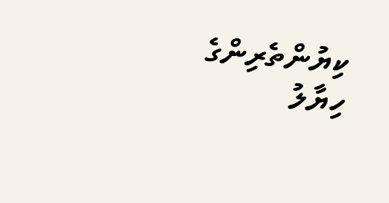ކިޔުންތެރިންގެ ހިޔާލު